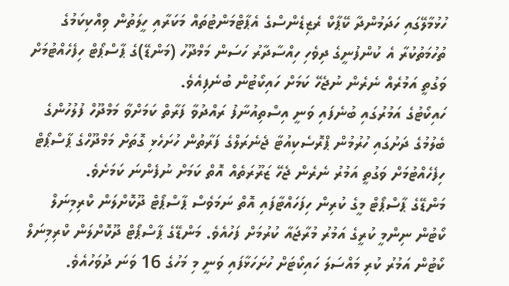ހުޅުމާލޭގައި ހަދަމުންދާ ކޭޕާކް ރެޒިޑެންސްގެ އެޕާޓްމަންޓުތައް މަކަރާއި ހީލަތުން ވިއްކިކަމުގެ ތުހުމަތުކުރާ އެ ކުންފުނީގެ ދިވެހި ހިއްސާދާރު ހަސަން މަމްދޫހު (މަންޑޭ)ގެ ޕާސްޕޯޓް ހިފެހެއްޓުމަށް ވަގުތީ އަމުރެއް ނެރެން ނުޖެހޭ ކަމަށް ހައިކޯޓުން ބުނެފިއެވެ.
ހައިކޯޓުގެ އަމުރުގައި ބުނެފައި ވަނީ އިސްތިއުނާފު ރައްދުވާ ފަރާތް ކަމަށްވާ މަމްދޫހް ފުލުހުންގެ ބެލުމުގެ ދަށުގައި ހުރުމުން ޕްރޮސެކިއުޓާ ޖެނެރަލްގެ ފަރާތުން ހުށަހެޅި ގޮތަށް މަމްދޫހްގެ ޕާސްޕޯޓް ހިފެހެއްޓުމަށް ވަގުތީ އަމުރު ނެރެން ޖެހޭ ޒަރޫރަތެއް އޮތް ކަމަށް ނުފެންނަ ކަމަށެވެ.
މަންޑޭގެ ޕާސްޕޯޓް މީގެ ކުރިން ހިފަހައްޓާފައި އޮތް ނަމަވެސް ޕާސްޕޯޓް ދޫކޮށްލަން ކްރިމިނަލް ކޯޓުން ނިންމީ ކުރީގެ އަމުރު މުރާޖައާ ކުރުމަށް ފަހުއެވެ. މަންޑޭގެ ޕާސްޕޯޓް ދޫކޮށްލަން ކްރިމިނަލް ކޯޓުން އަމުރު ކުރި މައްސަލަ ހައިކޯޓަށް ހުށަހަޅާފައި ވަނީ މި މަހުގެ 16 ވަނަ ދުވަހުއެވެ.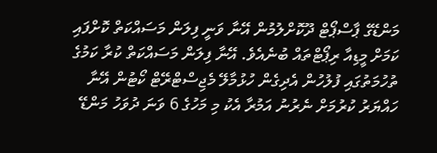މަންޑޭގެ ޕާސްޕޯޓް ދޫކޮށްލުމުން އޭނާ ވަނީ ފިލަން މަސައްކަތް ކޮށްފައި ކަމަށް މީޑިއާ ރިޕޯޓްތައް ބުނެއެވެ. އޭނާ ފިލަން މަސައްކަތް ކުރާ ކަމުގެ ތުހުމަތުގައި ފުލުހުން އެދިގެން ހުޅުމާލޭ މެޖިސްޓްރޭޓް ކޯޓުން އޭނާ ހައްޔަރު ކުރުމަށް ނެރުނު އަމުރާ އެކު މި މަހުގެ 6 ވަނަ ދުވަހު މަންޑޭ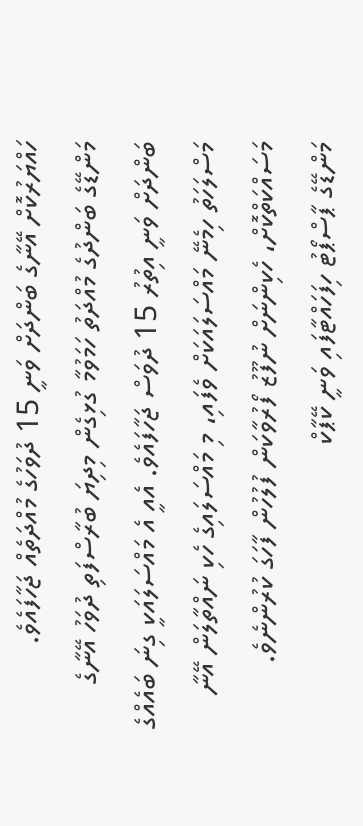ހައްޔަރުކޮށް އޭނާގެ ބަންދަށް ވަނީ 15 ދުވަހުގެ މުއްދަތެއް ޖަހާފައެވެ.
މަންޑޭގެ ބަންދުގެ މުއްދަތު ހަމަވުމާ ގުޅިގެން މިދިޔަ ބުރާސްފަތި ދުވަހު އޭނާގެ ބަންދަށް ވަނީ އިތުރު 15 ދުވަސް ޖަހާފައެވެ. އެއީ އެ މައްސަލައަކީ ގިނަ ބައެއްގެ މަސްލަހަތު ހިމެނޭ މައްސަލައަކަށް ވެފައި، މި މައްސަލައިގެ ހެކި ނައްތާލަން އޭނާ މަސައްކަތްކޮށް، ހެކިންނަށް ނުފޫޒު ފޯރުވާކަން ފުލުހުން ފާހަގަ ކުރުންނެވެ.
މަންޑޭގެ ޕާސްޕޯޓު ހިފަހައްޓާފައި ވަނީ ކޭޕާކް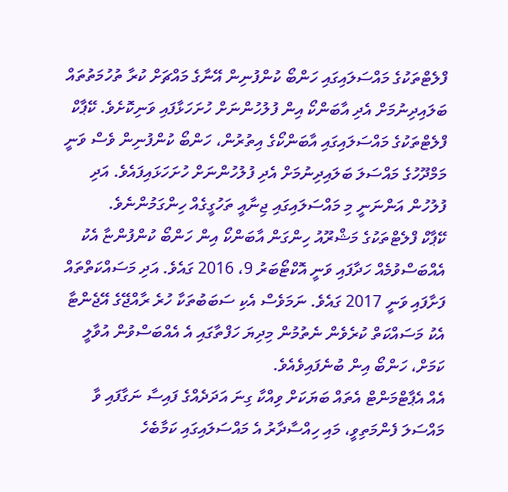ފްލެޓްތަކުގެ މައްސަލައިގައި ހަންބޯ ކުންފުނިން އޭނާގެ މައްޗަށް ކުރާ ތުހުމަތުތައް ބަލައިދިނުމަށް އެދި އާބަންކޯ އިން ފުލުހުންނަށް ހުށަހަޅާފައި ވަނިކޮށެވެ. ކޭޕާކް ފްލެޓްތަކުގެ މައްސަލައިގައި އާބަންކޯގެ އިތުރުން، ހަންބޯ ކުންފުނިން ވެސް ވަނީ މަމްދޫހުގެ މައްސަލަ ބަލައިދިނުމަށް އެދި ފުލުހުންނަށް ހުށަހަޅައިފައެވެ. އަދި ފުލުހުން އަންނަނީ މި މައްސަލައިގައި ޖިނާއީ ތަހުގީގެއް ހިންގަމުންނެވެ.
ކޭޕާކް ފްލެޓްތަކުގެ މަޝްރޫއު ހިންގަން އާބަންކޯ އިން ހަންބޯ ކުންފުންޏާ އެކު އެއްބަސްވުމެއް ހަދާފައި ވަނީ އޮކްޓޯބަރު 9، 2016 ގައެވެ. އަދި މަސައްކަތްތައް ފަށާފައި ވަނީ 2017 ގައެވެ. ނަމަވެސް އެކި ސަބަބުތަކާ ހުރެ ރާއްޖޭގެ އޭޖެންޓާ އެކު މަސައްކަތް ކުރެވެން ނެތުމުން މިދިޔަ ހަފްތާގައި އެ އެއްބަސްވުން އުވާލީ ކަމަށް، ހަންބޯ އިން ބުނެފައިވެއެވެ.
އެއް އެޕާޓްމަންޓް އެތައް ބަޔަކަށް ވިއްކާ ގިނަ އަދަދެއްގެ ފައިސާ ނަގާފައި ވާ މައްސަލަ ފެންމަތިވީ، މައި ހިއްސާދާރު އެ މައްސަލައިގައި ކަމާބެހެ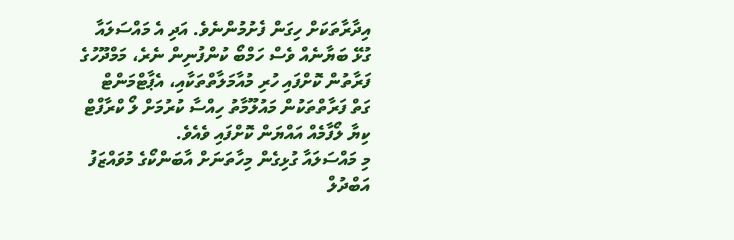އިދާރާތަކަށް ހިގަން ފެށުމުންނެވެ. އަދި އެ މައްސަލައާ ގުޅޭ ބަޔާނެއް ވެސް ހަމްބޯ ކުންފުނިން ނެރެ، މަމްދޫހުގެ ފަރާތުން ކޮށްފައި ހުރި މުއާމަލާތްތަކާއި، އެޕާޓްމަންޓް ގަތް ފަރާތްތަކުން މައުލޫމާތު ހިއްސާ ކުރުމަށް ލޯ ކްރާފްޓް ކިޔާ ލޯފާމެއް އައްޔަން ކޮށްފައި ވެއެވެ.
މި މައްސަލައާ ގުޅިގެން މިހާތަނަށް އާބަންކޯގެ މުވައްޒަފު އަބްދުލް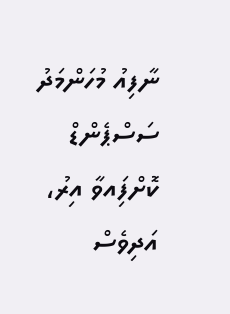ނާފިއު މުހަންމަދު ސަސްޕެންޑް ކޮށްފަިއވާ އިރު، އަދިވެސް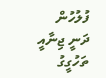ފުލުހުން ދަނީ ޖިނާއީ ތަހުގީގު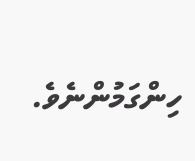ހިންގަމުންނެވެ.